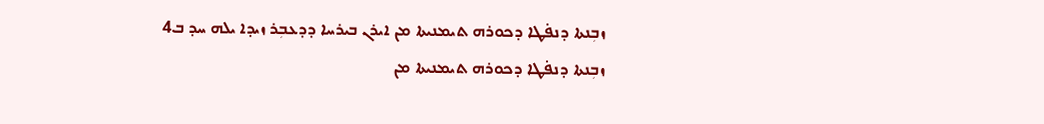ܙܒܼܢܬܐ ܕܢܦ̇ܛܐ ܕܟܘܪܗ ܬܝܡܢܝܬܐ ܡܢ ܐܝܪܢ ܒܝܪܚܐ ܕܕܥܒܼܪ ܙܝܕܐ ܝܠܗ ܚܕ ܒ4
ܙܒܼܢܬܐ ܕܢܦ̇ܛܐ ܕܟܘܪܗ ܬܝܡܢܝܬܐ ܡܢ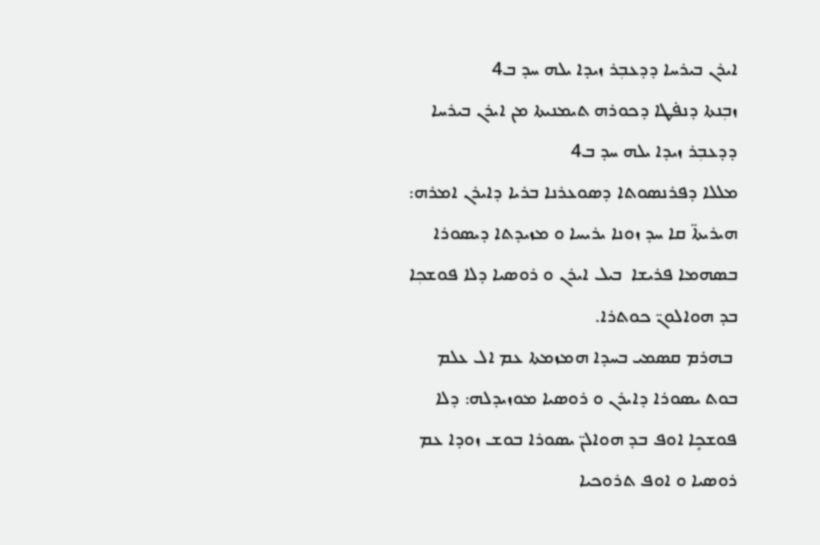ܐܝܪܢ ܒܝܪܚܐ ܕܕܥܒܼܪ ܙܝܕܐ ܝܠܗ ܚܕ ܒ4
ܙܒܼܢܬܐ ܕܢܦ̇ܛܐ ܕܟܘܪܗ ܬܝܡܢܝܬܐ ܡܢ ܐܝܪܢ ܒܝܪܚܐ ܕܕܥܒܼܪ ܙܝܕܐ ܝܠܗ ܚܕ ܒ4
ܡܠܠܐ ܕܦܪܢܣܘܬܐ ܕܣܘܥܪܢܐ ܒܪܝܐ ܕܐܝܪܢ ܐܡܪܗ: ܗܝܪܝܬܐ̈ ܩܐ ܚܕ ܙܘܢܐ ܝܪܝܚܐ ܘ ܡܙܝܕܬܐ ܕܝܣܘܪܐ ܒܣܗܡܐ ܦܪܝܫܐ  ܒܝܠ ܐܝܪܢ ܘ ܪܘܣܝܐ ܕܠܐ ܦܘܫܟܼܐ ܒܕ ܗܘܐܠܘܢ̈ ܟܘܬܪܐ.
 ܒܗܪܡ ܩܣܡܝ ܒܚܕܐ ܗܡܙܡܬܐ ܥܡ ܐܠ ܥܠܡ  ܒܘܬ ܝܣܘܪܐ ܕܐܝܪܢ ܘ ܪܘܣܝܐ ܡܘܙܝܕܠܗ: ܕܠܐ ܦܘܫܟܻܐ ܐܘܦ ܒܕ ܗܘܐܠܢ̈ ܝܣܘܪܐ ܒܘܫ ܙܘܕܐ ܥܡ ܪܘܣܝܐ ܘ ܐܘܦ ܬܪܘܟܝܐ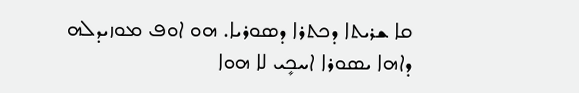ܩܐ ܫܪܝܬܐ ܕܟܬܪܐ ܕܣܘܪܝܐ. ܗܘ ܐܘܦ ܡܘܙܝܕܠܗ ܕܐܗܐ ܝܣܘܪܐ ܐܚܟܻܝ ܠܐ ܗܘܐ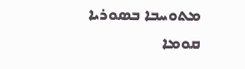ܡܬܘܚܒܐ ܒܣܘܪܝܐ ܩܘܡܐ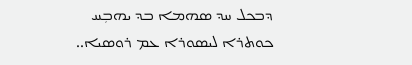ܕܒܟܠ ܚܕ ܣܗܡܐ ܒܕ ܝܗܒܼܚ ܟܘܬܪܐ ܠܝܣܘܪܐ ܥܡ ܪܘܣܝܐ..